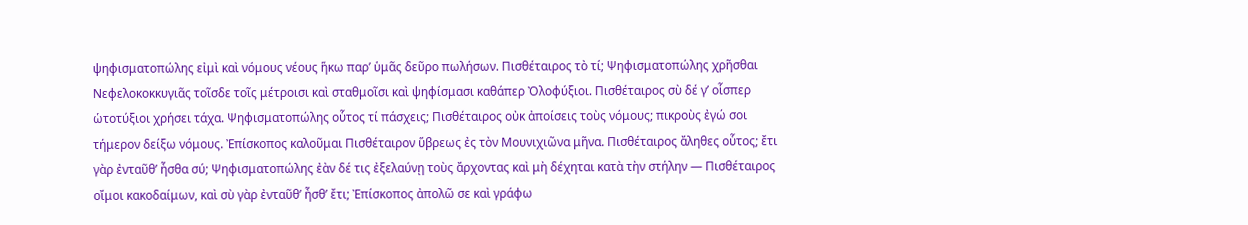ψηφισματοπώλης εἰμὶ καὶ νόμους νέους ἥκω παρʼ ὑμᾶς δεῦρο πωλήσων. Πισθέταιρος τὸ τί; Ψηφισματοπώλης χρῆσθαι Νεφελοκοκκυγιᾶς τοῖσδε τοῖς μέτροισι καὶ σταθμοῖσι καὶ ψηφίσμασι καθάπερ Ὀλοφύξιοι. Πισθέταιρος σὺ δέ γʼ οἷσπερ ὡτοτύξιοι χρήσει τάχα. Ψηφισματοπώλης οὗτος τί πάσχεις; Πισθέταιρος οὐκ ἀποίσεις τοὺς νόμους; πικροὺς ἐγώ σοι τήμερον δείξω νόμους. Ἐπίσκοπος καλοῦμαι Πισθέταιρον ὕβρεως ἐς τὸν Μουνιχιῶνα μῆνα. Πισθέταιρος ἄληθες οὗτος; ἔτι γὰρ ἐνταῦθʼ ἦσθα σύ; Ψηφισματοπώλης ἐὰν δέ τις ἐξελαύνῃ τοὺς ἄρχοντας καὶ μὴ δέχηται κατὰ τὴν στήλην — Πισθέταιρος οἴμοι κακοδαίμων, καὶ σὺ γὰρ ἐνταῦθʼ ἦσθʼ ἔτι; Ἐπίσκοπος ἀπολῶ σε καὶ γράφω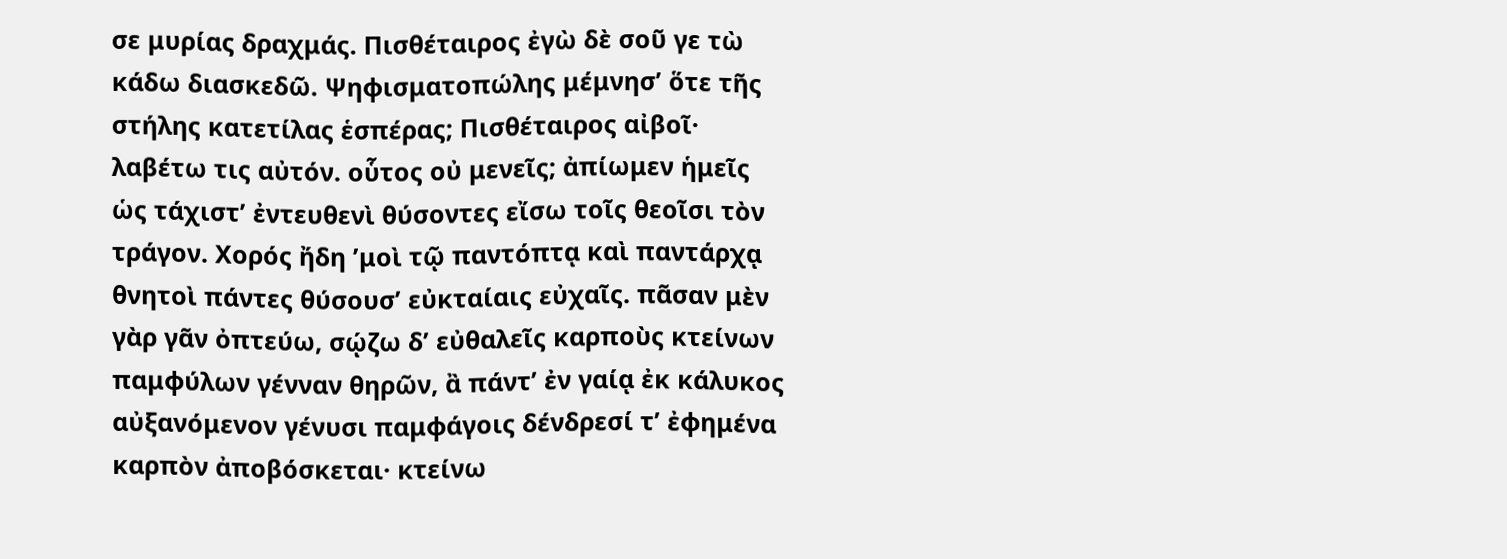σε μυρίας δραχμάς. Πισθέταιρος ἐγὼ δὲ σοῦ γε τὼ κάδω διασκεδῶ. Ψηφισματοπώλης μέμνησʼ ὅτε τῆς στήλης κατετίλας ἑσπέρας; Πισθέταιρος αἰβοῖ· λαβέτω τις αὐτόν. οὗτος οὐ μενεῖς; ἀπίωμεν ἡμεῖς ὡς τάχιστʼ ἐντευθενὶ θύσοντες εἴσω τοῖς θεοῖσι τὸν τράγον. Χορός ἤδη ʼμοὶ τῷ παντόπτᾳ καὶ παντάρχᾳ θνητοὶ πάντες θύσουσʼ εὐκταίαις εὐχαῖς. πᾶσαν μὲν γὰρ γᾶν ὀπτεύω, σῴζω δʼ εὐθαλεῖς καρποὺς κτείνων παμφύλων γένναν θηρῶν, ἂ πάντʼ ἐν γαίᾳ ἐκ κάλυκος αὐξανόμενον γένυσι παμφάγοις δένδρεσί τʼ ἐφημένα καρπὸν ἀποβόσκεται· κτείνω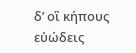δʼ οἳ κήπους εὐώδεις